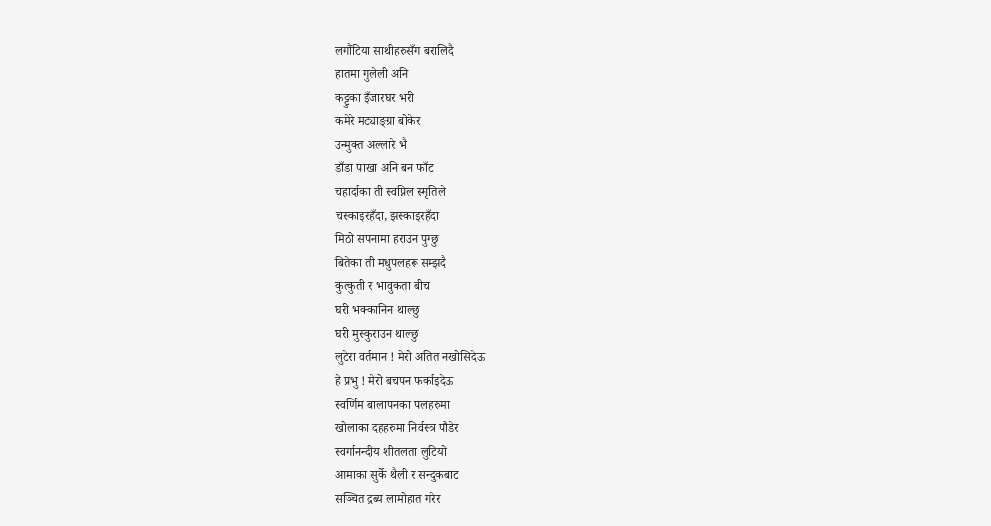लगौंटिया साथीहरुसँग बरालिदै
हातमा गुलेली अनि
कट्टुका इँजारघर भरी
कमेरे मट्याङ्ग्रा बोकेर
उन्मुक्त अल्लारे भै
डाँडा पाखा अनि बन फाँट
चहार्दाका ती स्वप्निल स्मृतिले
चस्काइरहँदा, झस्काइरहँदा
मिठो सपनामा हराउन पुग्छु
बितेका ती मधुपलहरू सम्झदै
कुत्कुती र भावुकता बीच
घरी भक्कानिन थाल्छु
घरी मुस्कुराउन थाल्छु
लुटेरा वर्तमान ! मेरो अतित नखोसिदेऊ
हे प्रभु ! मेरो बचपन फर्काइदेऊ
स्वर्णिम बालापनका पलहरुमा
खोलाका दहहरुमा निर्वस्त्र पौडेर
स्वर्गानन्दीय शीतलता लुटियो
आमाका सुर्के थैली र सन्दुकबाट
सञ्चित द्रब्य लामोहात गरेर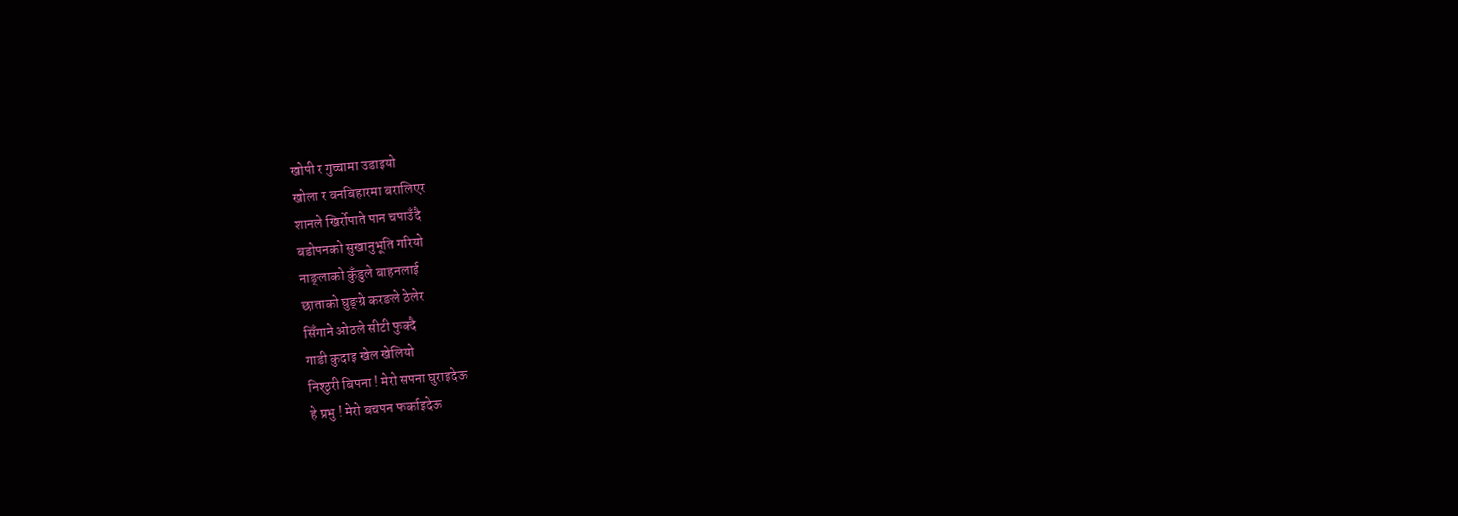खोपी र गुच्चामा उडाइयो
खोला र वनबिहारमा बरालिएर
शानले खिर्रोपाते पान चपाउँदै
बडोपनको सुखानुभूति गरियो
नाङ्लाको कुँडुले बाहनलाई
छाताको घुङ्ग्रे करङले ठेलेर
सिँगाने ओठले सीटी फुक्दै
गाडी कुदाइ खेल खेलियो
निश्ठुरी बिपना ! मेरो सपना घुराइदेऊ
हे प्रभु ! मेरो बचपन फर्काइदेऊ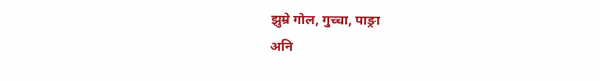झुम्रे गोल, गुच्चा, पाङ्रा
अनि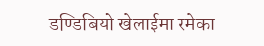डण्डिबियो खेलाईमा रमेका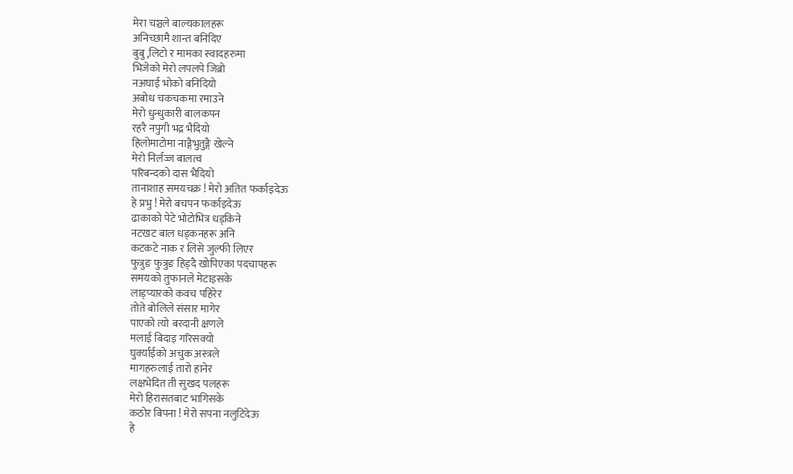मेरा चञ्चले बाल्यकालहरू
अनिच्छामै शान्त बनिदिए
बुबु,लिटो र मामका स्वादहरुमा
भिजेको मेरो लपलपे जिब्रो
नअघाई भोको बनिदियो
अबोध चकचकमा रमाउने
मेरो धुन्धुकारी बालकपन
रहरै नपुगी भद्र भैदियो
हिलोमाटोमा नाङ्गैभुतुङ्गै खेल्ने
मेरो निर्लज्ज बालत्व
परिबन्दको दास भैदियो
तानाशाह समयचक्र ! मेरो अतित फर्काइदेऊ
हे प्रभु ! मेरो बचपन फर्काइदेऊ
ढाकाको पेटे भोटोभित्र धड्किने
नटखट बाल धड्कनहरू अनि
कटकटे नाक र लिसे जुल्फी लिएर
फुत्रुङ फुत्रुङ हिड्दै खोपिएका पदचापहरू
समयको तुफानले मेटाइसके
लाड्प्यारको कवच पहिरेर
तोते बोलिले संसार मागेर
पाएको त्यो बरदानी क्षणले
मलाई बिदाइ गरिसक्यो
घुर्क्याईको अचुक अस्त्रले
मागहरुलाई तारो हानेर
लक्षभेदित ती सुखद पलहरू
मेरो हिरासतबाट भागिसके
कठोर बिपना ! मेरो सपना नलुटिदेऊ
हे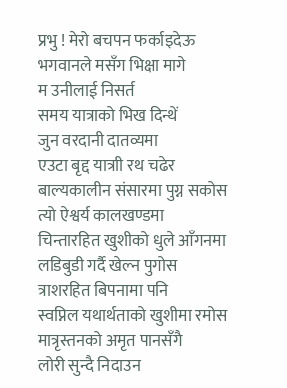प्रभु ! मेरो बचपन फर्काइदेऊ
भगवानले मसँग भिक्षा मागे
म उनीलाई निसर्त
समय यात्राको भिख दिन्थें
जुन वरदानी दातव्यमा
एउटा बृद्द यात्राी रथ चढेर
बाल्यकालीन संसारमा पुग्न सकोस
त्यो ऐश्वर्य कालखण्डमा
चिन्तारहित खुशीको धुले आँगनमा
लडिबुडी गर्दै खेल्न पुगोस
त्राशरहित बिपनामा पनि
स्वप्निल यथार्थताको खुशीमा रमोस
मात्रृस्तनको अमृत पानसँगै
लोरी सुन्दै निदाउन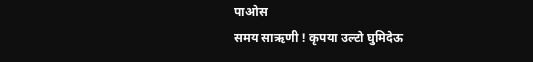पाओस
समय साऋणी ! कृपया उल्टो घुमिदेऊ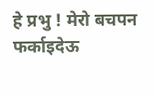हे प्रभु ! मेरो बचपन फर्काइदेऊ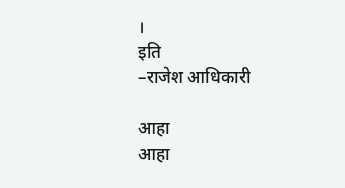।
इति
–राजेश आधिकारी

आहा
आहा